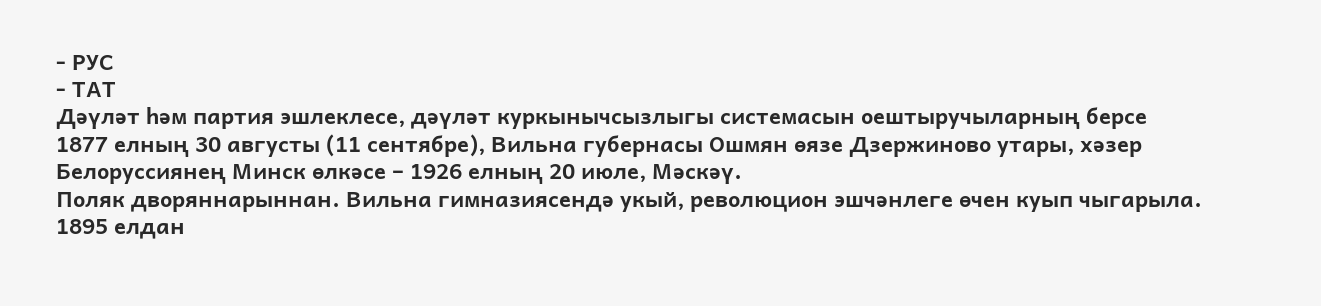- РУС
- ТАТ
Дәүләт һәм партия эшлеклесе, дәүләт куркынычсызлыгы системасын оештыручыларның берсе
1877 елның 30 августы (11 сентябре), Вильна губернасы Ошмян өязе Дзержиново утары, хәзер Белоруссиянең Минск өлкәсе – 1926 елның 20 июле, Мәскәү.
Поляк дворяннарыннан. Вильна гимназиясендә укый, революцион эшчәнлеге өчен куып чыгарыла.
1895 елдан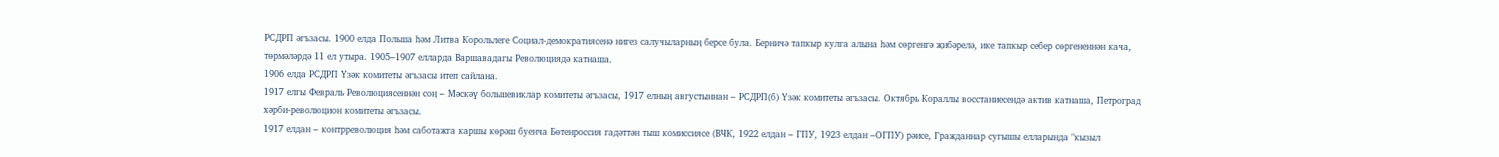РСДРП әгъзасы. 1900 елда Польша һәм Литва Корольлеге Социал-демократиясенә нигез салучыларның берсе була. Берничә тапкыр кулга алына һәм сөргенгә җибәрелә, ике тапкыр себер сөргененнән кача, төрмәләрдә 11 ел утыра. 1905–1907 елларда Варшавадагы Революциядә катнаша.
1906 елда РСДРП Үзәк комитеты әгъзасы итеп сайлана.
1917 елгы Февраль Революциясеннән соң – Мәскәү большевиклар комитеты әгъзасы, 1917 елның августыннан – РСДРП(б) Үзәк комитеты әгъзасы. Октябрь Кораллы восстаниесендә актив катнаша, Петроград хәрби-революцион комитеты әгъзасы.
1917 елдан – контрреволюция һәм саботажга каршы көрәш буенча Бөтенроссия гадәттән тыш комиссиясе (ВЧК, 1922 елдан – ГПУ, 1923 елдан –ОГПУ) рәисе, Гражданнар сугышы елларында "кызыл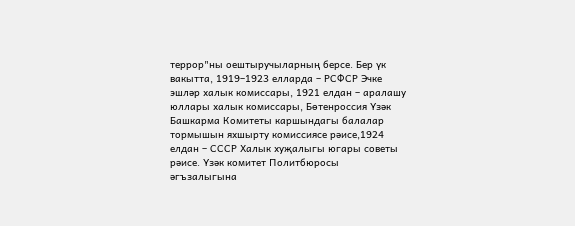террор"ны оештыручыларның берсе. Бер үк вакытта, 1919–1923 елларда – РСФСР Эчке эшләр халык комиссары, 1921 елдан – аралашу юллары халык комиссары, Бөтенроссия Үзәк Башкарма Комитеты каршындагы балалар тормышын яхшырту комиссиясе рәисе,1924 елдан – СССР Халык хуҗалыгы югары советы рәисе. Үзәк комитет Политбюросы әгъзалыгына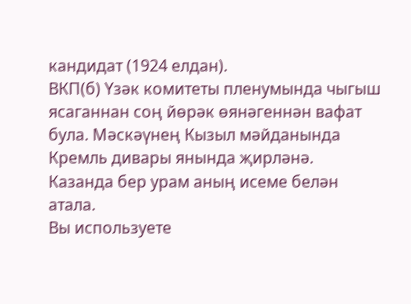кандидат (1924 елдан).
ВКП(б) Үзәк комитеты пленумында чыгыш ясаганнан соң йөрәк өянәгеннән вафат була. Мәскәүнең Кызыл мәйданында Кремль дивары янында җирләнә.
Казанда бер урам аның исеме белән атала.
Вы используете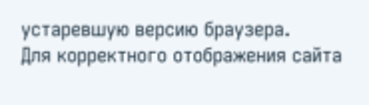устаревшую версию браузера.
Для корректного отображения сайта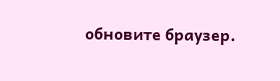обновите браузер.